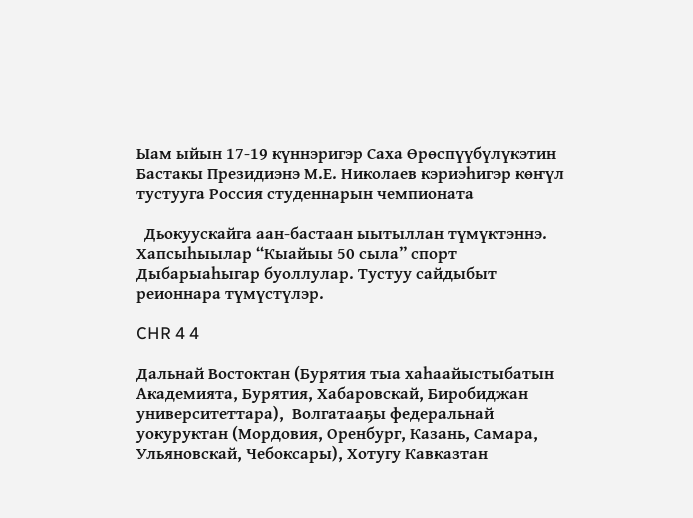Ыам ыйын 17-19 күннэригэр Саха Өрөспүүбүлүкэтин Бастакы Президиэнэ М.Е. Николаев кэриэһигэр көҥүл тустууга Россия студеннарын чемпионата

  Дьокуускайга аан-бастаан ыытыллан түмүктэннэ. Хапсыһыылар “Кыайыы 50 сыла” спорт Дыбарыаһыгар буоллулар. Тустуу сайдыбыт реионнара түмүстүлэр.

CHR 4 4

Дальнай Востоктан (Бурятия тыа хаһаайыстыбатын Академията, Бурятия, Хабаровскай, Биробиджан университеттара),  Волгатааҕы федеральнай уокуруктан (Мордовия, Оренбург, Казань, Самара, Ульяновскай, Чебоксары), Хотугу Кавказтан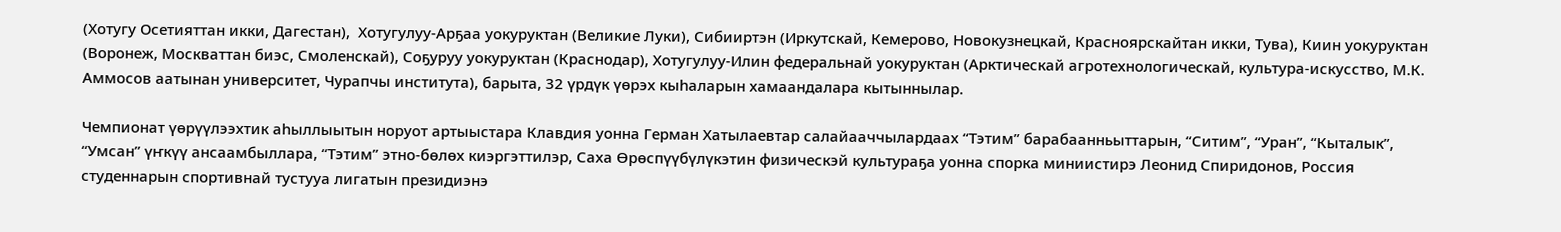(Хотугу Осетияттан икки, Дагестан),  Хотугулуу-Арҕаа уокуруктан (Великие Луки), Сибииртэн (Иркутскай, Кемерово, Новокузнецкай, Красноярскайтан икки, Тува), Киин уокуруктан (Воронеж, Москваттан биэс, Смоленскай), Соҕуруу уокуруктан (Краснодар), Хотугулуу-Илин федеральнай уокуруктан (Арктическай агротехнологическай, культура-искусство, М.К. Аммосов аатынан университет, Чурапчы института), барыта, 32 үрдүк үөрэх кыһаларын хамаандалара кытыннылар.

Чемпионат үөрүүлээхтик аһыллыытын норуот артыыстара Клавдия уонна Герман Хатылаевтар салайааччылардаах “Тэтим” барабаанньыттарын, “Ситим”, “Уран”, “Кыталык”, “Умсан” үҥкүү ансаамбыллара, “Тэтим” этно-бөлөх киэргэттилэр, Саха Өрөспүүбүлүкэтин физическэй культураҕа уонна спорка миниистирэ Леонид Спиридонов, Россия студеннарын спортивнай тустууа лигатын президиэнэ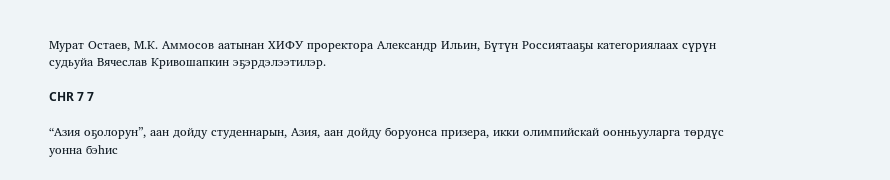Мурат Остаев, М.К. Аммосов аатынан ХИФУ проректора Александр Ильин, Бүтүн Россиятааҕы категориялаах сүрүн судьуйа Вячеслав Кривошапкин эҕэрдэлээтилэр.

CHR 7 7

“Азия оҕолорун”, аан дойду студеннарын, Азия, аан дойду боруонса призера, икки олимпийскай оонньууларга төрдүс уонна бэһис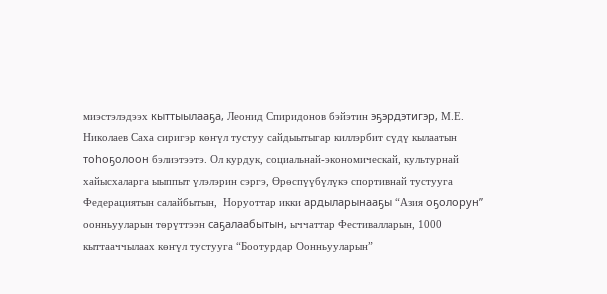миэстэлэдээх кыттыылааҕа, Леонид Спиридонов бэйэтин эҕэрдэтигэр, М.Е. Николаев Саха сиригэр көҥүл тустуу сайдыытыгар киллэрбит сүдү кылаатын тоһоҕолоон бэлиэтээтэ. Ол курдук, социальнай-экономическай, культурнай хайысхаларга ыыппыт үлэлэрин сэргэ, Өрөспүүбүлүкэ спортивнай тустууга Федерациятын салайбытын,  Норуоттар икки ардыларынааҕы “Азия оҕолорун” оонньууларын төрүттээн саҕалаабытын, ыччаттар Фестивалларын, 1000 кыттааччылаах көҥүл тустууга “Боотурдар Оонньууларын”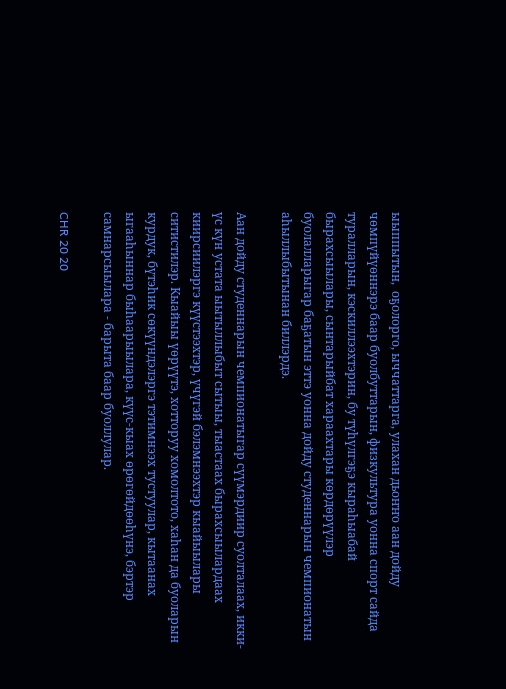ыыппытын,  оҕолорго, ыччаттарга, улахан дьоҥҥо аан дойду чөмпүйүөннэрэ баар буолбуттарын, физкультура уонна спорт сайда туралларын, кэскиллээхтэрин, бу түһүлгэҕэ кыраһыабай бырахсыылары, сынтарыйбат хараахтары көрдөрүүлэр буолалларыгар баҕатын эттэ уонна дойду студеннарын чемпионатын аһыллыбытынан биллэрдэ.

Аан дойду студеннарын чемпионатыгар сүүмэрдиир суолталаах, икки-үс күн устата ыытыллыбыт сытыы, тыастаах бырахсыылардаах киирсиилэргэ күүстээхтэр, үчүгэй бэлэмнээхтэр кыайыылары ситистилэр. Кыайыы үөрүүтэ, хотторуу хомолтото, хаһан да буоларын курдук, бүтэһик сөкүүндэлэргэ тэтимнээх тустуулар, кытаанах ыгааһыннар быһаарыылара, күүс-кыах өрөгөйдөөһүнэ, бэртэр самнарсыылара - барыта баар буоллулар.

CHR 20 20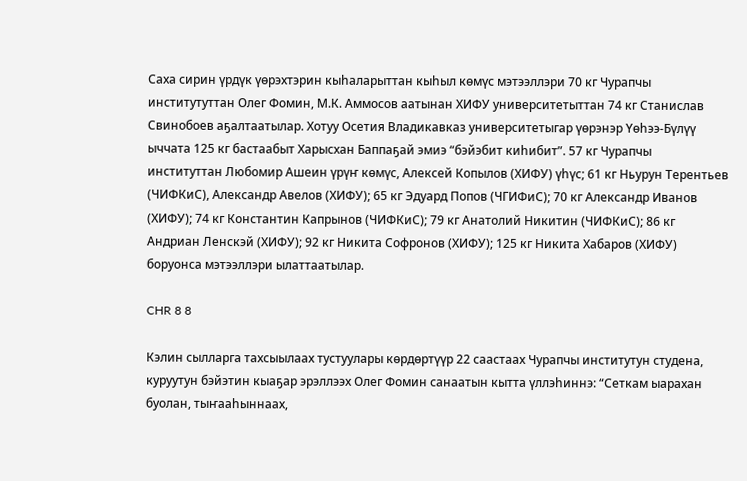Саха сирин үрдүк үөрэхтэрин кыһаларыттан кыһыл көмүс мэтээллэри 70 кг Чурапчы институтуттан Олег Фомин, М.К. Аммосов аатынан ХИФУ университетыттан 74 кг Станислав Свинобоев аҕалтаатылар. Хотуу Осетия Владикавказ университетыгар үөрэнэр Үөһээ-Бүлүү ыччата 125 кг бастаабыт Харысхан Баппаҕай эмиэ “бэйэбит киһибит”. 57 кг Чурапчы институттан Любомир Ашеин үрүҥ көмүс, Алексей Копылов (ХИФУ) үһүс; 61 кг Ньурун Терентьев (ЧИФКиС), Александр Авелов (ХИФУ); 65 кг Эдуард Попов (ЧГИФиС); 70 кг Александр Иванов (ХИФУ); 74 кг Константин Капрынов (ЧИФКиС); 79 кг Анатолий Никитин (ЧИФКиС); 86 кг Андриан Ленскэй (ХИФУ); 92 кг Никита Софронов (ХИФУ); 125 кг Никита Хабаров (ХИФУ) боруонса мэтээллэри ылаттаатылар.

CHR 8 8

Кэлин сылларга тахсыылаах тустуулары көрдөртүүр 22 саастаах Чурапчы институтун студена, куруутун бэйэтин кыаҕар эрэллээх Олег Фомин санаатын кытта үллэһиннэ: “Сеткам ыарахан буолан, тыҥааһыннаах,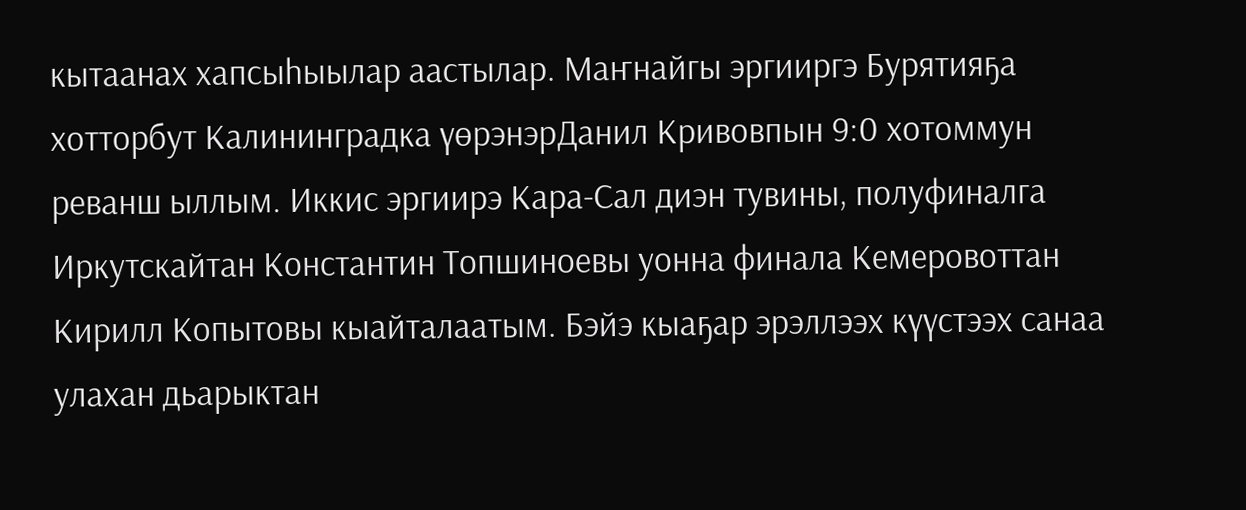кытаанах хапсыһыылар аастылар. Маҥнайгы эргииргэ Бурятияҕа хотторбут Калининградка үөрэнэрДанил Кривовпын 9:0 хотоммун реванш ыллым. Иккис эргиирэ Кара-Сал диэн тувины, полуфиналга Иркутскайтан Константин Топшиноевы уонна финала Кемеровоттан Кирилл Копытовы кыайталаатым. Бэйэ кыаҕар эрэллээх күүстээх санаа улахан дьарыктан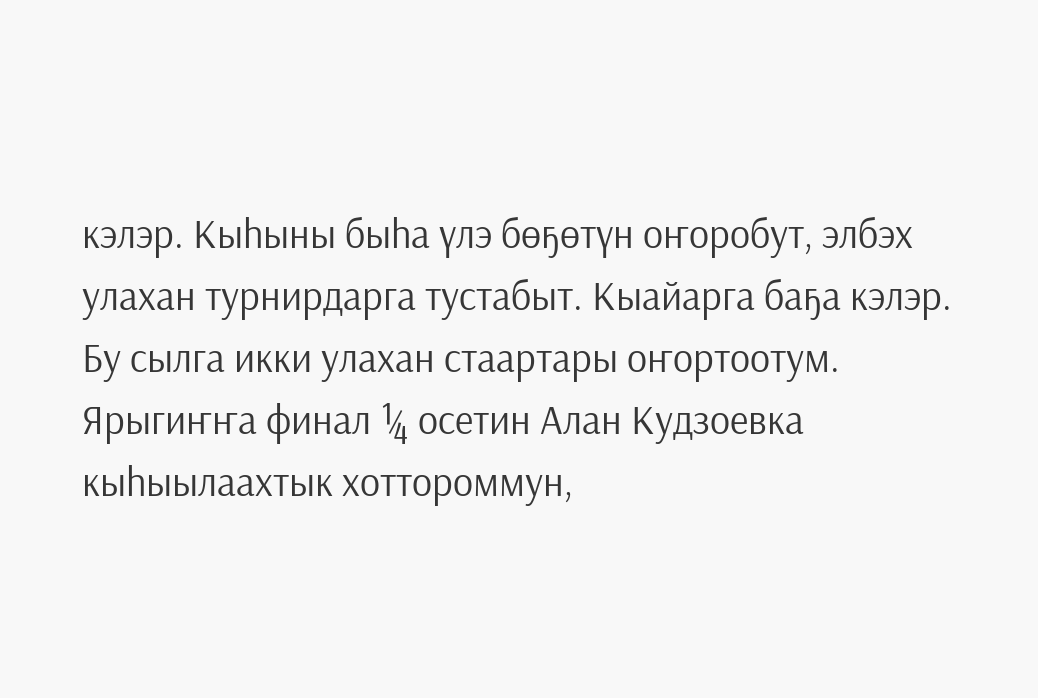кэлэр. Кыһыны быһа үлэ бөҕөтүн оҥоробут, элбэх улахан турнирдарга тустабыт. Кыайарга баҕа кэлэр. Бу сылга икки улахан стаартары оҥортоотум. Ярыгиҥҥа финал ¼ осетин Алан Кудзоевка кыһыылаахтык хоттороммун,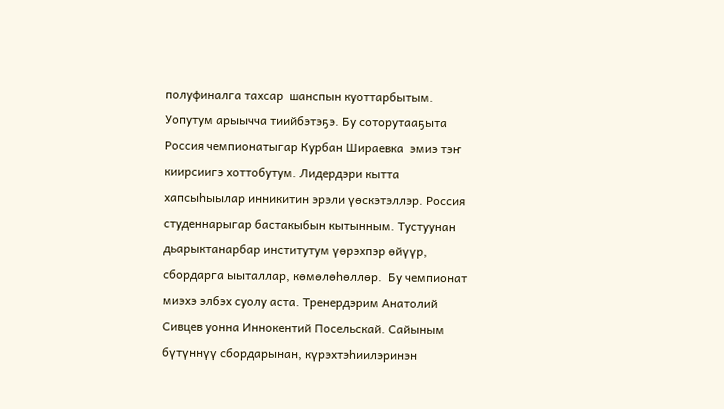полуфиналга тахсар  шанспын куоттарбытым. Уопутум арыычча тиийбэтэҕэ. Бу соторутааҕыта Россия чемпионатыгар Курбан Шираевка  эмиэ тэҥ киирсиигэ хоттобутум. Лидердэри кытта хапсыһыылар инникитин эрэли үөскэтэллэр. Россия студеннарыгар бастакыбын кытынным. Тустуунан дьарыктанарбар институтум үөрэхпэр өйүүр, сбордарга ыыталлар, көмөлөһөллөр.  Бу чемпионат миэхэ элбэх суолу аста. Тренердэрим Анатолий Сивцев уонна Иннокентий Посельскай. Сайыным бүтүннүү сбордарынан, күрэхтэһиилэринэн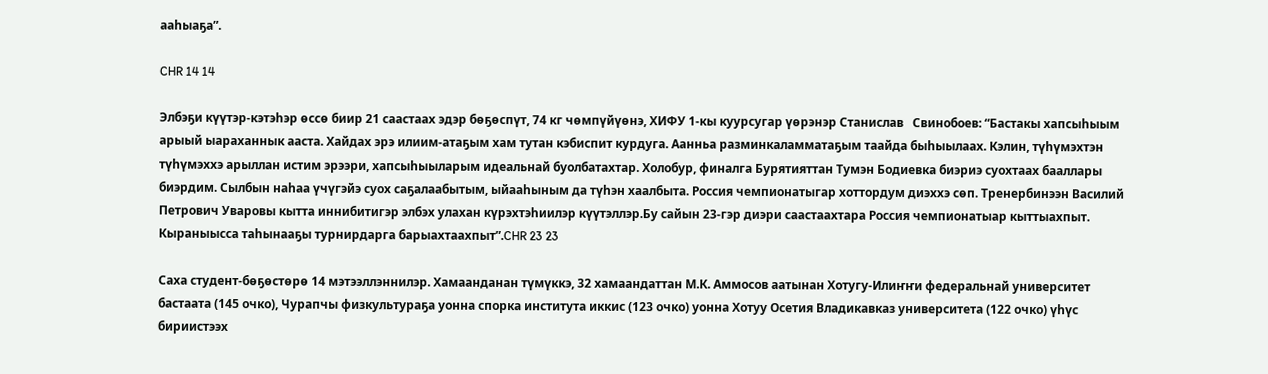ааһыаҕа”.

CHR 14 14

Элбэҕи күүтэр-кэтэһэр өссө биир 21 саастаах эдэр бөҕөспүт, 74 кг чөмпүйүөнэ, ХИФУ 1-кы куурсугар үөрэнэр Станислав   Свинобоев: “Бастакы хапсыһыым арыый ыараханнык ааста. Хайдах эрэ илиим-атаҕым хам тутан кэбиспит курдуга. Аанньа разминкаламматаҕым таайда быһыылаах. Кэлин, түһүмэхтэн түһүмэххэ арыллан истим эрээри, хапсыһыыларым идеальнай буолбатахтар. Холобур, финалга Бурятияттан Тумэн Бодиевка биэриэ суохтаах бааллары биэрдим. Сылбын наһаа үчүгэйэ суох саҕалаабытым, ыйааһыным да түһэн хаалбыта. Россия чемпионатыгар хоттордум диэххэ сөп. Тренербинээн Василий Петрович Уваровы кытта иннибитигэр элбэх улахан күрэхтэһиилэр күүтэллэр.Бу сайын 23-гэр диэри саастаахтара Россия чемпионатыар кыттыахпыт. Кыраныысса таһынааҕы турнирдарга барыахтаахпыт”.CHR 23 23

Саха студент-бөҕөстөрө 14 мэтээллэннилэр. Хамаанданан түмүккэ, 32 хамаандаттан М.К. Аммосов аатынан Хотугу-Илиҥҥи федеральнай университет бастаата (145 очко), Чурапчы физкультураҕа уонна спорка института иккис (123 очко) уонна Хотуу Осетия Владикавказ университета (122 очко) үһүс бириистээх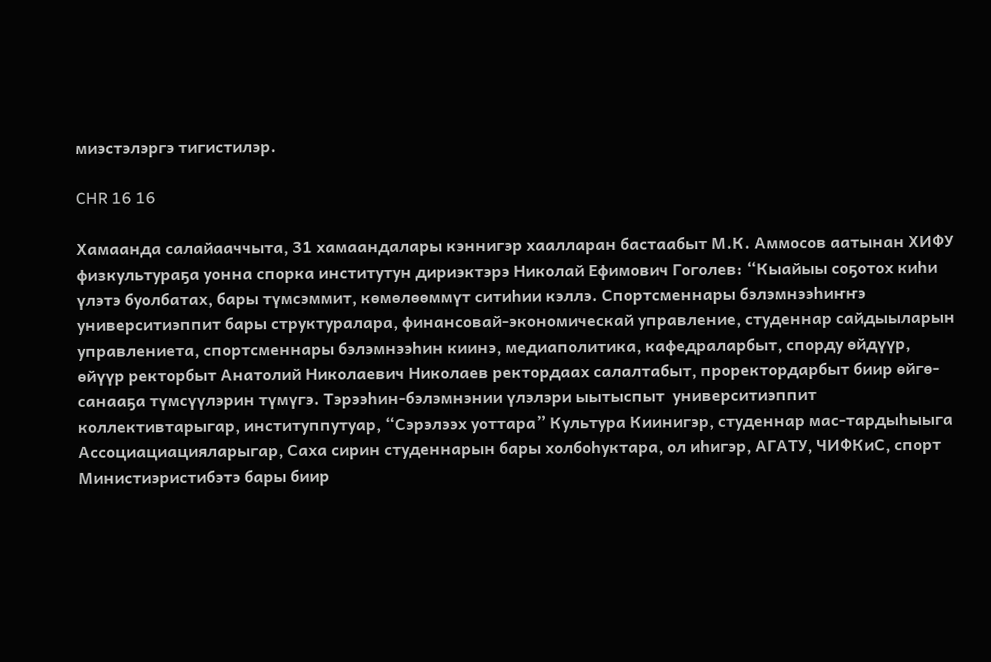миэстэлэргэ тигистилэр.

CHR 16 16

Хамаанда салайааччыта, 31 хамаандалары кэннигэр хаалларан бастаабыт М.К. Аммосов аатынан ХИФУ физкультураҕа уонна спорка институтун дириэктэрэ Николай Ефимович Гоголев: “Кыайыы соҕотох киһи үлэтэ буолбатах, бары түмсэммит, көмөлөөммүт ситиһии кэллэ. Спортсменнары бэлэмнээһиҥҥэ университиэппит бары структуралара, финансовай-экономическай управление, студеннар сайдыыларын управлениета, спортсменнары бэлэмнээһин киинэ, медиаполитика, кафедраларбыт, спорду өйдүүр, өйүүр ректорбыт Анатолий Николаевич Николаев ректордаах салалтабыт, проректордарбыт биир өйгө-санааҕа түмсүүлэрин түмүгэ. Тэрээһин-бэлэмнэнии үлэлэри ыытыспыт  университиэппит коллективтарыгар, институппутуар, “Сэрэлээх уоттара” Культура Киинигэр, студеннар мас-тардыһыыга Ассоциациацияларыгар, Саха сирин студеннарын бары холбоһуктара, ол иһигэр, АГАТУ, ЧИФКиС, спорт Министиэристибэтэ бары биир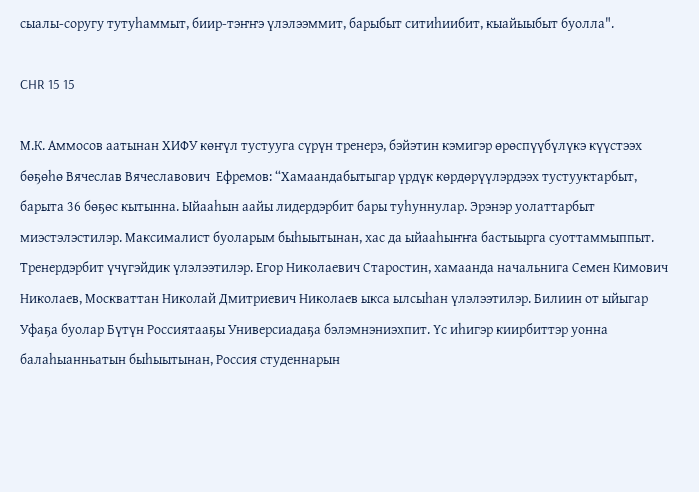сыалы-соругу тутуһаммыт, биир-тэҥҥэ үлэлээммит, барыбыт ситиһиибит, кыайыыбыт буолла".

CHR 15 15

М.К. Аммосов аатынан ХИФУ көҥүл тустууга сүрүн тренерэ, бэйэтин кэмигэр өрөспүүбүлүкэ күүстээх бөҕөһө Вячеслав Вячеславович  Ефремов: “Хамаандабытыгар үрдүк көрдөрүүлэрдээх тустууктарбыт, барыта 36 бөҕөс кытынна. Ыйааһын аайы лидердэрбит бары туһуннулар. Эрэнэр уолаттарбыт миэстэлэстилэр. Максималист буоларым быһыытынан, хас да ыйааһыҥҥа бастыырга суоттаммыппыт. Тренердэрбит үчүгэйдик үлэлээтилэр. Егор Николаевич Старостин, хамаанда начальнига Семен Кимович Николаев, Москваттан Николай Дмитриевич Николаев ыкса ылсыһан үлэлээтилэр. Билиин от ыйыгар Уфаҕа буолар Бүтүн Россиятааҕы Универсиадаҕа бэлэмнэниэхпит. Үс иһигэр киирбиттэр уонна балаһыанньатын быһыытынан, Россия студеннарын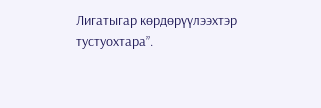Лигатыгар көрдөрүүлээхтэр тустуохтара”.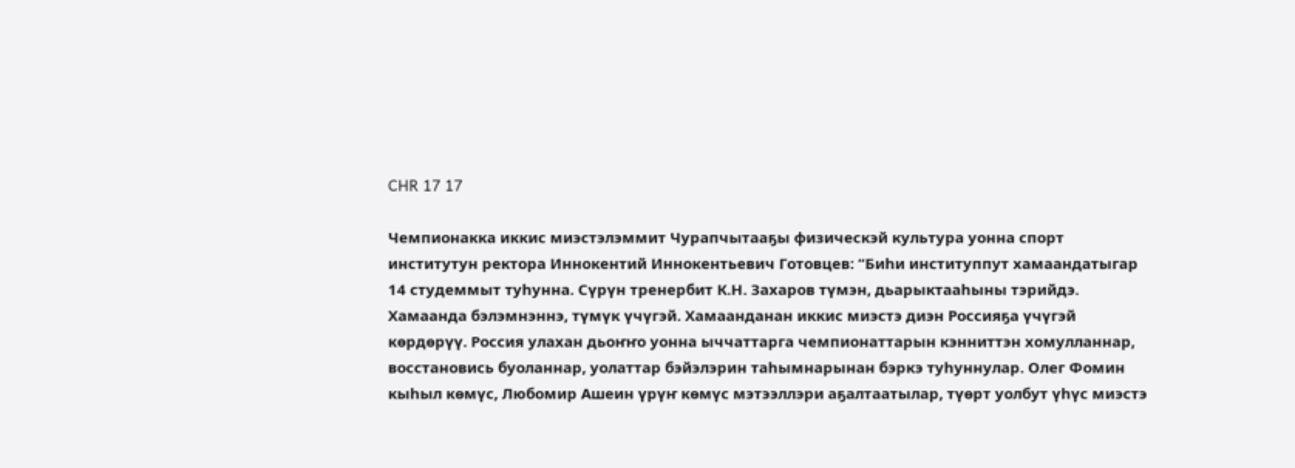CHR 17 17

Чемпионакка иккис миэстэлэммит Чурапчытааҕы физическэй культура уонна спорт институтун ректора Иннокентий Иннокентьевич Готовцев: “Биһи институппут хамаандатыгар 14 студеммыт туһунна. Сүрүн тренербит К.Н. Захаров түмэн, дьарыктааһыны тэрийдэ. Хамаанда бэлэмнэннэ, түмүк үчүгэй. Хамаанданан иккис миэстэ диэн Россияҕа үчүгэй көрдөрүү. Россия улахан дьоҥҥо уонна ыччаттарга чемпионаттарын кэнниттэн хомулланнар, восстановись буоланнар, уолаттар бэйэлэрин таһымнарынан бэркэ туһуннулар. Олег Фомин кыһыл көмүс, Любомир Ашеин үрүҥ көмүс мэтээллэри аҕалтаатылар, түөрт уолбут үһүс миэстэ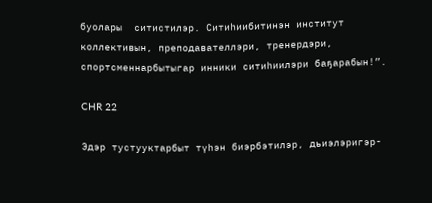буолары  ситистилэр. Ситиһиибитинэн институт коллективын, преподавателлэри, тренердэри, спортсменнарбытыгар инники ситиһиилэри баҕарабын!”.

CHR 22

Эдэр тустууктарбыт түһэн биэрбэтилэр, дьиэлэригэр-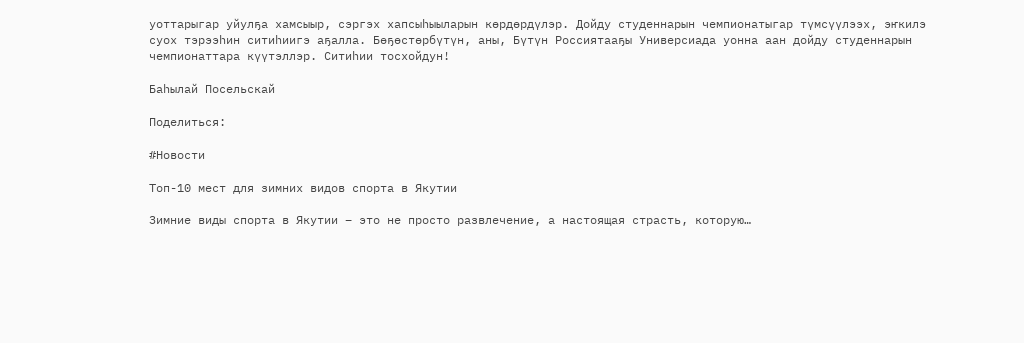уоттарыгар уйулҕа хамсыыр, сэргэх хапсыһыыларын көрдөрдүлэр. Дойду студеннарын чемпионатыгар түмсүүлээх, эҥкилэ суох тэрээһин ситиһиигэ аҕалла. Бөҕөстөрбүтүн, аны, Бүтүн Россиятааҕы Универсиада уонна аан дойду студеннарын чемпионаттара күүтэллэр. Ситиһии тосхойдун!

Баһылай Посельскай

Поделиться:

#Новости

Топ-10 мест для зимних видов спорта в Якутии

Зимние виды спорта в Якутии – это не просто развлечение, а настоящая страсть, которую…